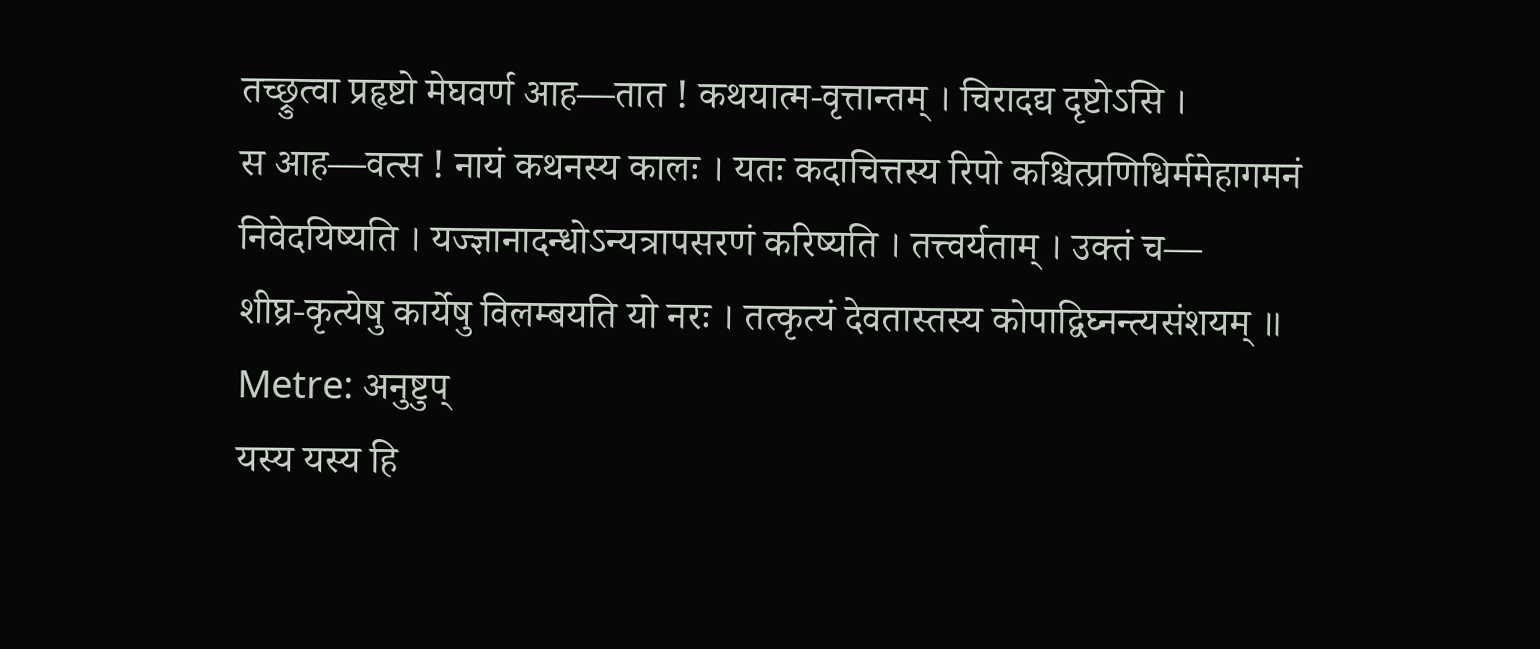तच्छ्रुत्वा प्रहृष्टो मेघवर्ण आह—तात ! कथयात्म-वृत्तान्तम् । चिरादद्य दृष्टोऽसि ।
स आह—वत्स ! नायं कथनस्य कालः । यतः कदाचित्तस्य रिपो कश्चित्प्रणिधिर्ममेहागमनं निवेदयिष्यति । यज्ज्ञानादन्धोऽन्यत्रापसरणं करिष्यति । तत्त्वर्यताम् । उक्तं च—
शीघ्र-कृत्येषु कार्येषु विलम्बयति यो नरः । तत्कृत्यं देवतास्तस्य कोपाद्विघ्नन्त्यसंशयम् ॥
Metre: अनुष्टुप्
यस्य यस्य हि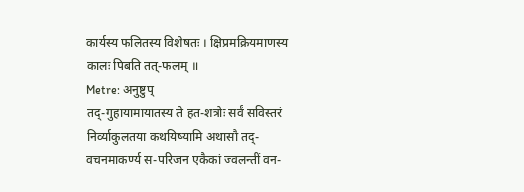कार्यस्य फलितस्य विशेषतः । क्षिप्रमक्रियमाणस्य कालः पिबति तत्-फलम् ॥
Metre: अनुष्टुप्
तद्-गुहायामायातस्य ते हत-शत्रोः सर्वं सविस्तरं निर्व्याकुलतया कथयिष्यामि अथासौ तद्-वचनमाकर्ण्य स-परिजन एकैकां ज्वलन्तीं वन-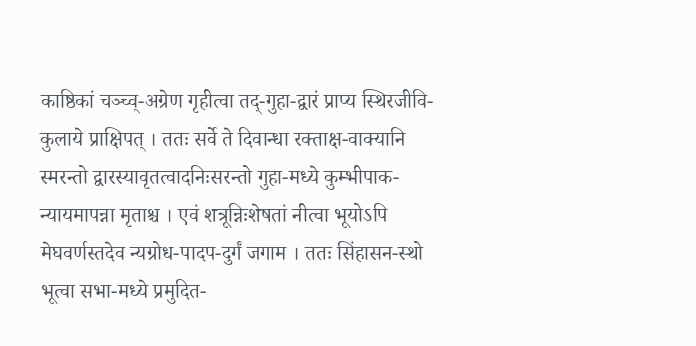काष्ठिकां चञ्च्व्-अग्रेण गृहीत्वा तद्-गुहा-द्वारं प्राप्य स्थिरजीवि-कुलाये प्राक्षिपत् । ततः सर्वे ते दिवान्धा रक्ताक्ष-वाक्यानि स्मरन्तो द्वारस्यावृतत्वादनिःसरन्तो गुहा-मध्ये कुम्भीपाक-न्यायमापन्ना मृताश्च । एवं शत्रून्निःशेषतां नीत्वा भूयोऽपि मेघवर्णस्तदेव न्यग्रोध-पादप-दुर्गं जगाम । ततः सिंहासन-स्थो भूत्वा सभा-मध्ये प्रमुदित-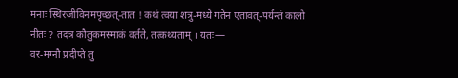मनाः स्थिरजीविनमपृच्छत्-तात ! कथं त्वया शत्रु-मध्ये गतेन एतावत्-पर्यन्तं कालो नीतः ? तदत्र कौतुकमस्माकं वर्तते, तत्कथ्यताम् । यतः—
वर-मग्नौ प्रदीप्ते तु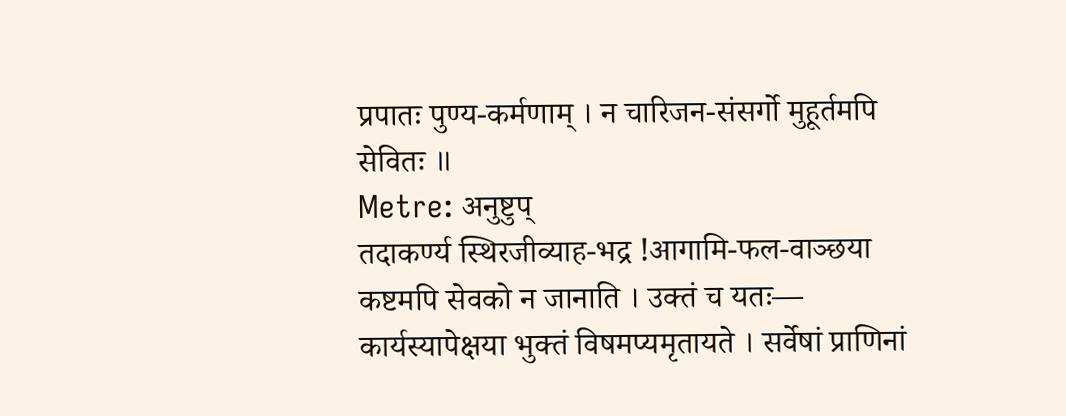प्रपातः पुण्य-कर्मणाम् । न चारिजन-संसर्गो मुहूर्तमपि सेवितः ॥
Metre: अनुष्टुप्
तदाकर्ण्य स्थिरजीव्याह-भद्र !आगामि-फल-वाञ्छया कष्टमपि सेवको न जानाति । उक्तं च यतः—
कार्यस्यापेक्षया भुक्तं विषमप्यमृतायते । सर्वेषां प्राणिनां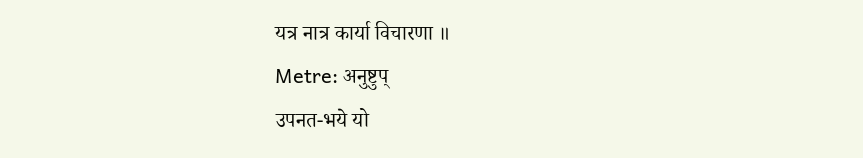यत्र नात्र कार्या विचारणा ॥
Metre: अनुष्टुप्
उपनत-भये यो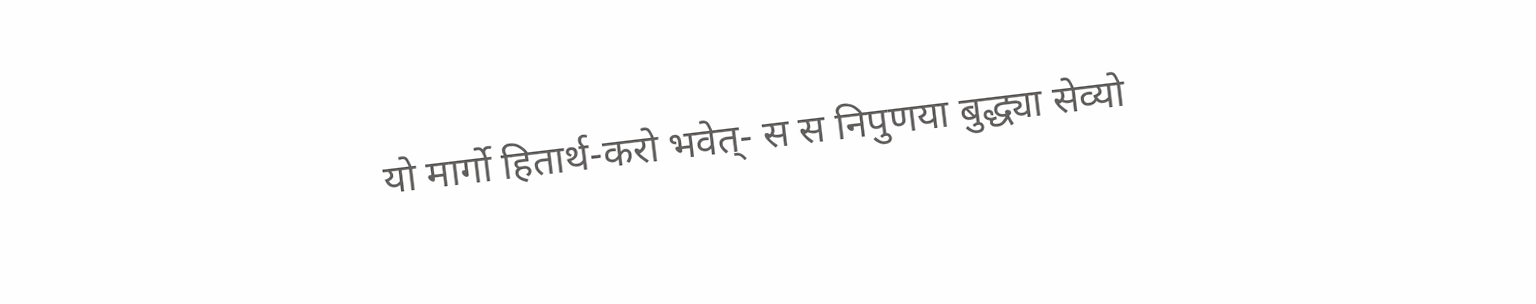यो मार्गो हितार्थ-करो भवेत्- स स निपुणया बुद्ध्या सेव्यो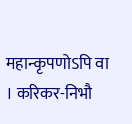महान्कृपणोऽपि वा । करिकर-निभौ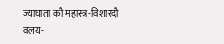ज्याघाता कौ महास्त्र-विशारदौ वलय-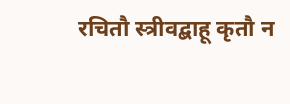रचितौ स्त्रीवद्बाहू कृतौ न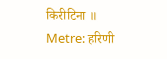किरीटिना ॥
Metre: हरिणी